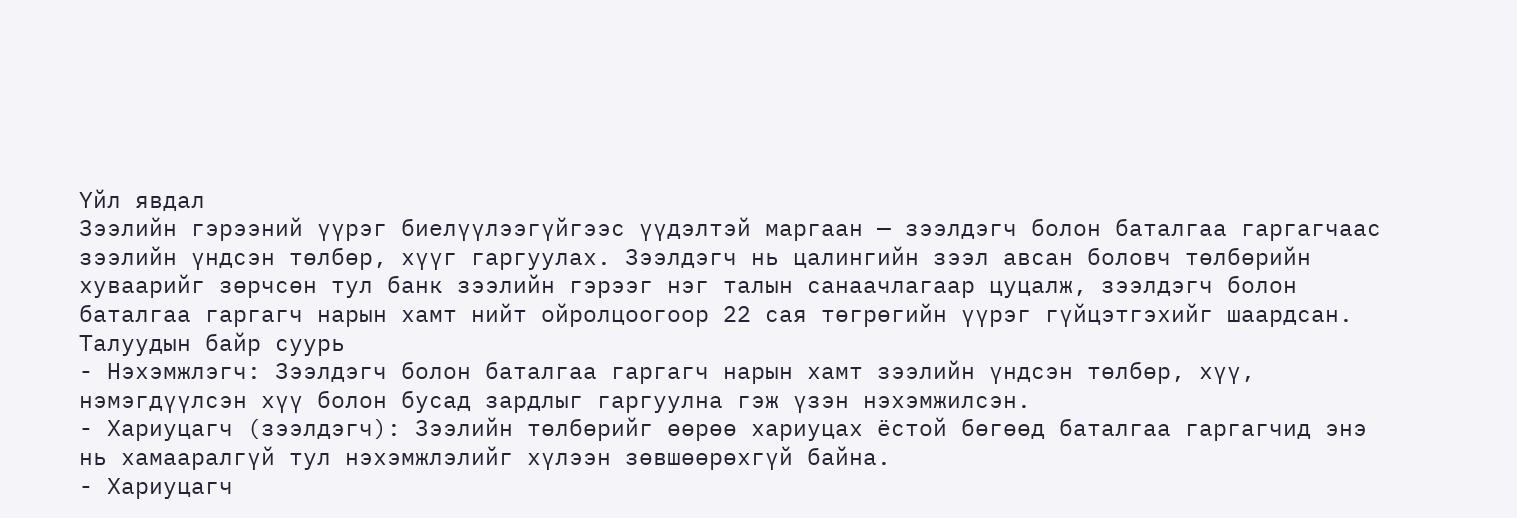Үйл явдал
Зээлийн гэрээний үүрэг биелүүлээгүйгээс үүдэлтэй маргаан — зээлдэгч болон баталгаа гаргагчаас зээлийн үндсэн төлбөр, хүүг гаргуулах. Зээлдэгч нь цалингийн зээл авсан боловч төлбөрийн хуваарийг зөрчсөн тул банк зээлийн гэрээг нэг талын санаачлагаар цуцалж, зээлдэгч болон баталгаа гаргагч нарын хамт нийт ойролцоогоор 22 сая төгрөгийн үүрэг гүйцэтгэхийг шаардсан.
Талуудын байр суурь
- Нэхэмжлэгч: Зээлдэгч болон баталгаа гаргагч нарын хамт зээлийн үндсэн төлбөр, хүү, нэмэгдүүлсэн хүү болон бусад зардлыг гаргуулна гэж үзэн нэхэмжилсэн.
- Хариуцагч (зээлдэгч): Зээлийн төлбөрийг өөрөө хариуцах ёстой бөгөөд баталгаа гаргагчид энэ нь хамааралгүй тул нэхэмжлэлийг хүлээн зөвшөөрөхгүй байна.
- Хариуцагч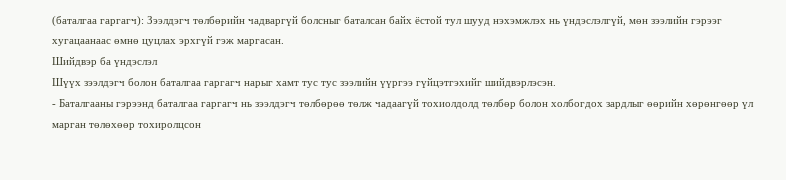(баталгаа гаргагч): Зээлдэгч төлбөрийн чадваргүй болсныг баталсан байх ёстой тул шууд нэхэмжлэх нь үндэслэлгүй, мөн зээлийн гэрээг хугацаанаас өмнө цуцлах эрхгүй гэж маргасан.
Шийдвэр ба үндэслэл
Шүүх зээлдэгч болон баталгаа гаргагч нарыг хамт тус тус зээлийн үүргээ гүйцэтгэхийг шийдвэрлэсэн.
- Баталгааны гэрээнд баталгаа гаргагч нь зээлдэгч төлбөрөө төлж чадаагүй тохиолдолд төлбөр болон холбогдох зардлыг өөрийн хөрөнгөөр үл марган төлөхөөр тохиролцсон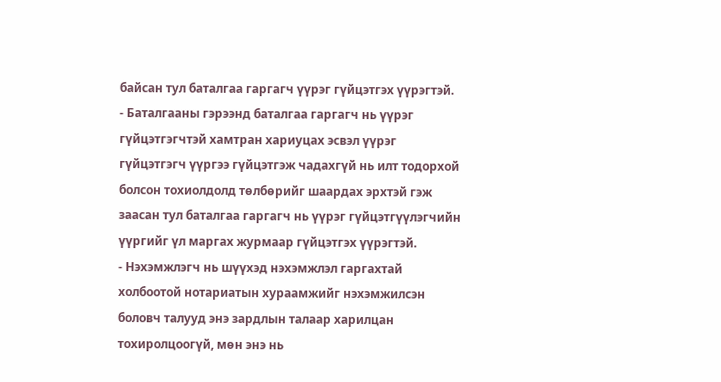байсан тул баталгаа гаргагч үүрэг гүйцэтгэх үүрэгтэй.
- Баталгааны гэрээнд баталгаа гаргагч нь үүрэг гүйцэтгэгчтэй хамтран хариуцах эсвэл үүрэг гүйцэтгэгч үүргээ гүйцэтгэж чадахгүй нь илт тодорхой болсон тохиолдолд төлбөрийг шаардах эрхтэй гэж заасан тул баталгаа гаргагч нь үүрэг гүйцэтгүүлэгчийн үүргийг үл маргах журмаар гүйцэтгэх үүрэгтэй.
- Нэхэмжлэгч нь шүүхэд нэхэмжлэл гаргахтай холбоотой нотариатын хураамжийг нэхэмжилсэн боловч талууд энэ зардлын талаар харилцан тохиролцоогүй, мөн энэ нь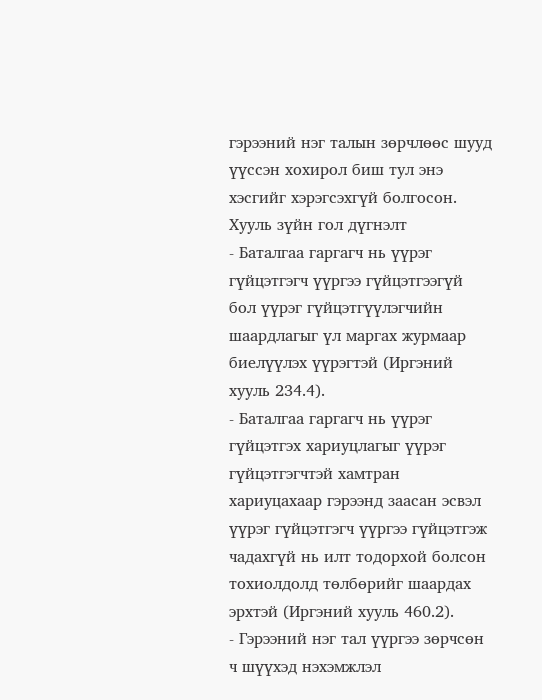гэрээний нэг талын зөрчлөөс шууд үүссэн хохирол биш тул энэ хэсгийг хэрэгсэхгүй болгосон.
Хууль зүйн гол дүгнэлт
- Баталгаа гаргагч нь үүрэг гүйцэтгэгч үүргээ гүйцэтгээгүй бол үүрэг гүйцэтгүүлэгчийн шаардлагыг үл маргах журмаар биелүүлэх үүрэгтэй (Иргэний хууль 234.4).
- Баталгаа гаргагч нь үүрэг гүйцэтгэх хариуцлагыг үүрэг гүйцэтгэгчтэй хамтран хариуцахаар гэрээнд заасан эсвэл үүрэг гүйцэтгэгч үүргээ гүйцэтгэж чадахгүй нь илт тодорхой болсон тохиолдолд төлбөрийг шаардах эрхтэй (Иргэний хууль 460.2).
- Гэрээний нэг тал үүргээ зөрчсөн ч шүүхэд нэхэмжлэл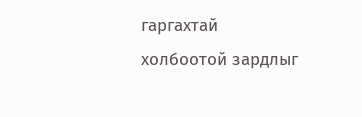гаргахтай холбоотой зардлыг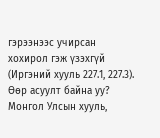гэрээнээс учирсан хохирол гэж үзэхгүй (Иргэний хууль 227.1, 227.3).
Өөр асуулт байна уу?
Монгол Улсын хууль,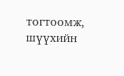тогтоомж, шүүхийн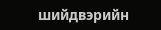шийдвэрийн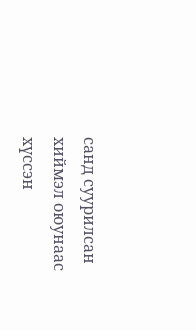санд суурилсан хиймэл оюунаас хүссэн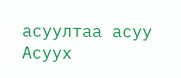асуултаа асуу
Асуух